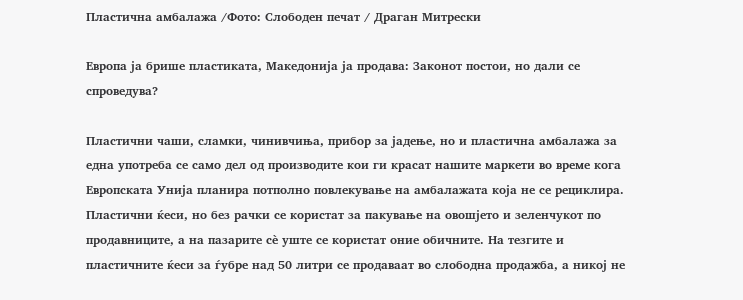Пластична амбалажа /Фото: Слободен печат / Драган Митрески

Европа ја брише пластиката, Македонија ја продава: Законот постои, но дали се спроведува?

Пластични чаши, сламки, чинивчиња, прибор за јадење, но и пластична амбалажа за една употреба се само дел од производите кои ги красат нашите маркети во време кога Европската Унија планира потполно повлекување на амбалажата која не се рециклира. Пластични ќеси, но без рачки се користат за пакување на овошјето и зеленчукот по продавниците, а на пазарите сè уште се користат оние обичните. На тезгите и пластичните ќеси за ѓубре над 50 литри се продаваат во слободна продажба, а никој не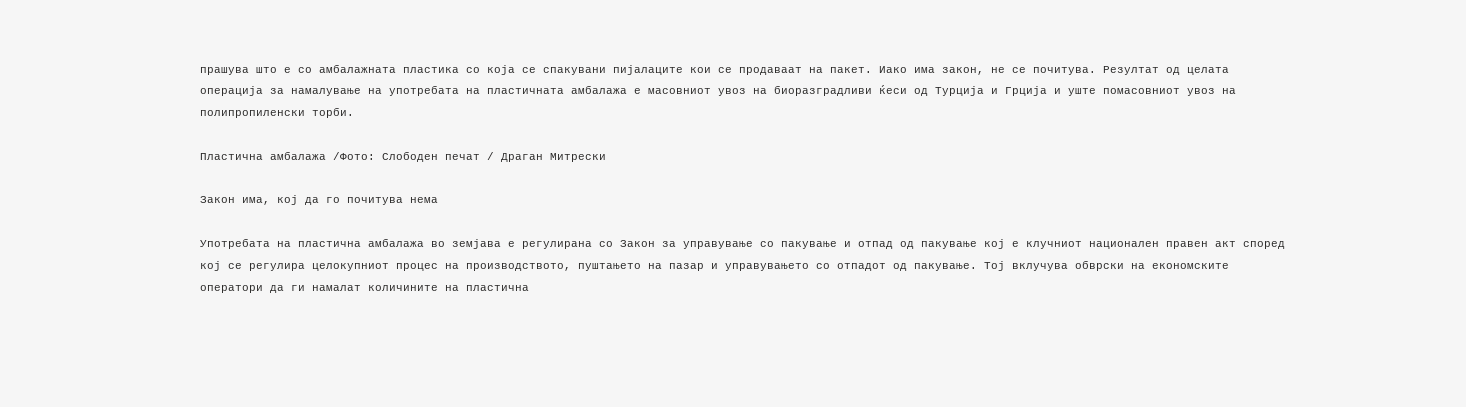прашува што е со амбалажната пластика со која се спакувани пијалаците кои се продаваат на пакет. Иако има закон, не се почитува. Резултат од целата операција за намалување на употребата на пластичната амбалажа е масовниот увоз на биоразградливи ќеси од Турција и Грција и уште помасовниот увоз на полипропиленски торби.

Пластична амбалажа /Фото: Слободен печат / Драган Митрески

Закон има, кој да го почитува нема

Употребата на пластична амбалажа во земјава е регулирана со Закон за управување со пакување и отпад од пакување кој е клучниот национален правен акт според кој се регулира целокупниот процес на производството, пуштањето на пазар и управувањето со отпадот од пакување. Тој вклучува обврски на економските оператори да ги намалат количините на пластична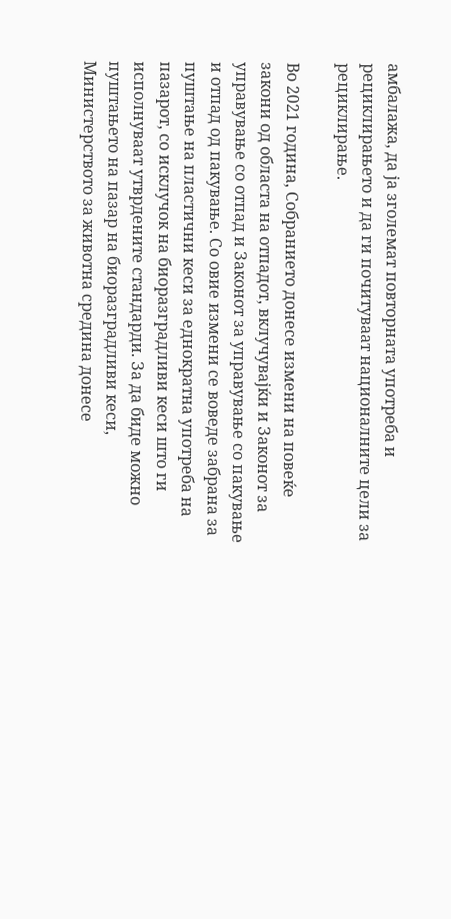амбалажа, да ја зголемат повторната употреба и рециклирањето и да ги почитуваат националните цели за рециклирање.

Во 2021 година, Собранието донесе измени на повеќе закони од областа на отпадот, вклучувајќи и Законот за управување со отпад и Законот за управување со пакување и отпад од пакување. Со овие измени се воведе забрана за пуштање на пластични кеси за еднократна употреба на пазарот, со исклучок на биоразградливи кеси што ги исполнуваат утврдените стандарди. За да биде можно пуштањето на пазар на биоразградливи кеси, Министерството за животна средина донесе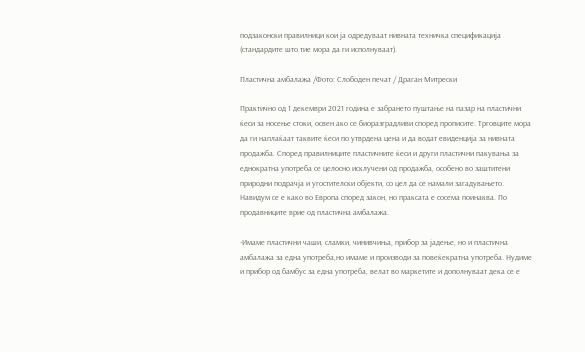подзаконски правилници кои ја одредуваат нивната техничка спецификација (стандардите што тие мора да ги исполнуваат).

Пластична амбалажа /Фото: Слободен печат / Драган Митрески

Практично од 1 декември 2021 година е забрането пуштање на пазар на пластични ќеси за носење стоки, освен ако се биоразградливи според прописите. Трговците мора да ги наплаќаат таквите ќеси по утврдена цена и да водат евиденција за нивната продажба. Според правилниците пластичните ќеси и други пластични пакувања за еднократна употреба се целосно исклучени од продажба, особено во заштитени природни подрачја и угостителски објекти, со цел да се намали загадувањето. Навидум се е како во Европа според закон, но праксата е сосема поинаква. По продавниците врие од пластична амбалажа.

-Имаме пластични чаши, сламки, чинивчиња, прибор за јадење, но и пластична амбалажа за една употреба,но имаме и производи за повеќекратна употреба. Нудиме и прибор од бамбус за една употреба, велат во маркетите и дополнуваат дека се е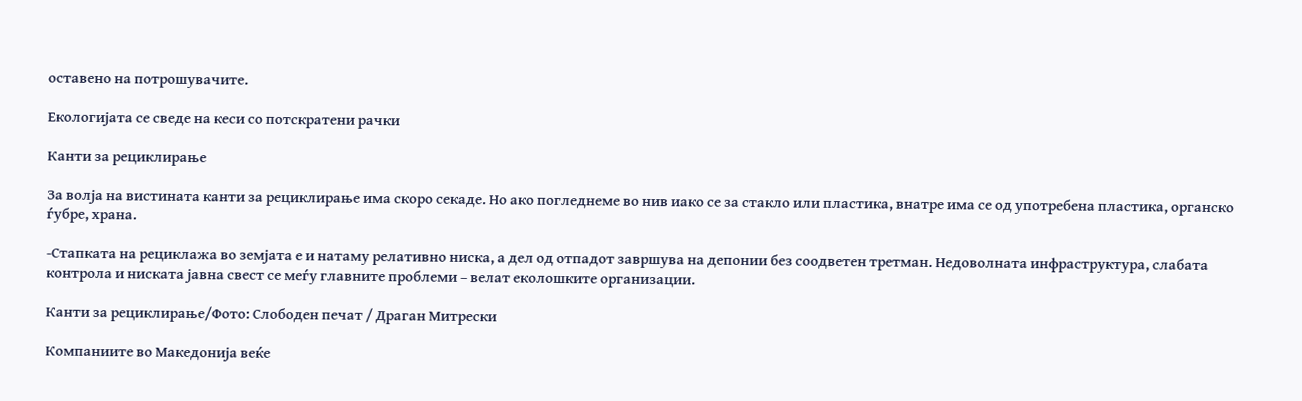оставено на потрошувачите.

Екологијата се сведе на кеси со потскратени рачки

Канти за рециклирање

За волја на вистината канти за рециклирање има скоро секаде. Но ако погледнеме во нив иако се за стакло или пластика, внатре има се од употребена пластика, органско ѓубре, храна.

-Стапката на рециклажа во земјата е и натаму релативно ниска, а дел од отпадот завршува на депонии без соодветен третман. Недоволната инфраструктура, слабата контрола и ниската јавна свест се меѓу главните проблеми – велат еколошките организации.

Канти за рециклирање/Фото: Слободен печат / Драган Митрески

Компаниите во Македонија веќе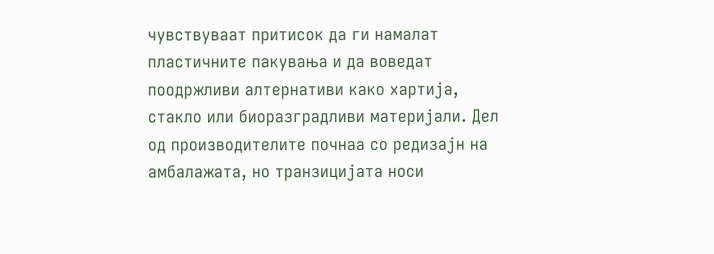чувствуваат притисок да ги намалат пластичните пакувања и да воведат поодржливи алтернативи како хартија, стакло или биоразградливи материјали. Дел од производителите почнаа со редизајн на амбалажата, но транзицијата носи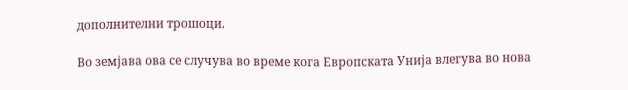дополнителни трошоци.

Во земјава ова се случува во време кога Европската Унија влегува во нова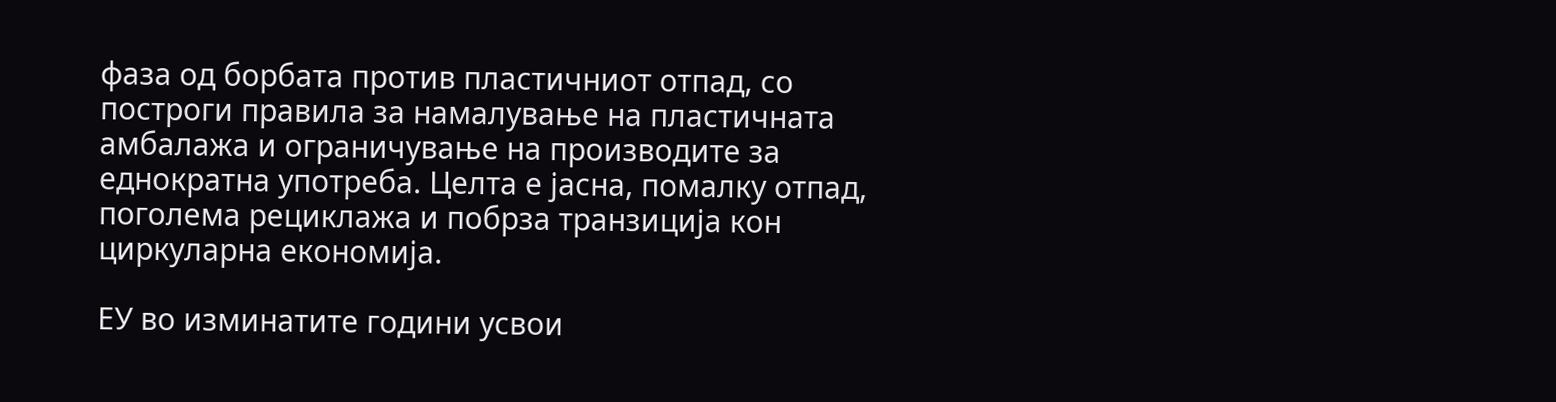фаза од борбата против пластичниот отпад, со построги правила за намалување на пластичната амбалажа и ограничување на производите за еднократна употреба. Целта е јасна, помалку отпад, поголема рециклажа и побрза транзиција кон циркуларна економија.

ЕУ во изминатите години усвои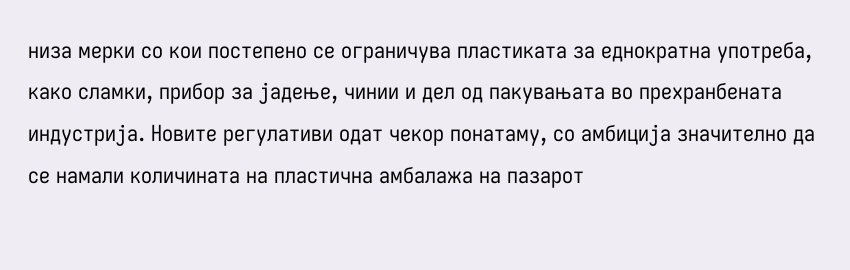низа мерки со кои постепено се ограничува пластиката за еднократна употреба, како сламки, прибор за јадење, чинии и дел од пакувањата во прехранбената индустрија. Новите регулативи одат чекор понатаму, со амбиција значително да се намали количината на пластична амбалажа на пазарот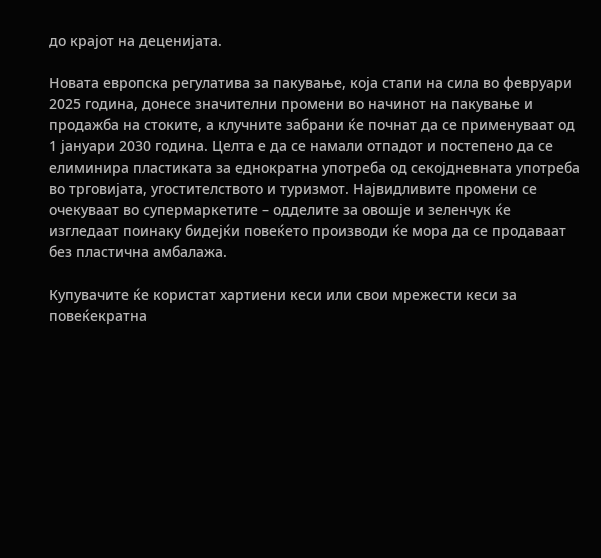до крајот на деценијата.

Новата европска регулатива за пакување, која стапи на сила во февруари 2025 година, донесе значителни промени во начинот на пакување и продажба на стоките, а клучните забрани ќе почнат да се применуваат од 1 јануари 2030 година. Целта е да се намали отпадот и постепено да се елиминира пластиката за еднократна употреба од секојдневната употреба во трговијата, угостителството и туризмот. Највидливите промени се очекуваат во супермаркетите – одделите за овошје и зеленчук ќе изгледаат поинаку бидејќи повеќето производи ќе мора да се продаваат без пластична амбалажа.

Купувачите ќе користат хартиени кеси или свои мрежести кеси за повеќекратна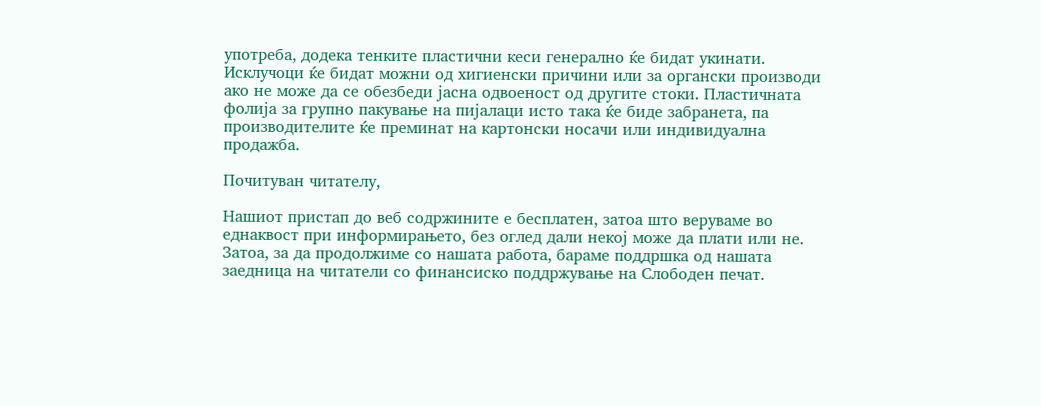употреба, додека тенките пластични кеси генерално ќе бидат укинати. Исклучоци ќе бидат можни од хигиенски причини или за органски производи ако не може да се обезбеди јасна одвоеност од другите стоки. Пластичната фолија за групно пакување на пијалаци исто така ќе биде забранета, па производителите ќе преминат на картонски носачи или индивидуална продажба.

Почитуван читателу,

Нашиот пристап до веб содржините е бесплатен, затоа што веруваме во еднаквост при информирањето, без оглед дали некој може да плати или не. Затоа, за да продолжиме со нашата работа, бараме поддршка од нашата заедница на читатели со финансиско поддржување на Слободен печат.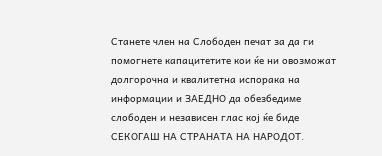Станете член на Слободен печат за да ги помогнете капацитетите кои ќе ни овозможат долгорочна и квалитетна испорака на информации и ЗАЕДНО да обезбедиме слободен и независен глас кој ќе биде СЕКОГАШ НА СТРАНАТА НА НАРОДОТ.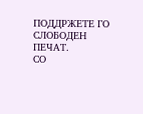ПОДДРЖЕТЕ ГО СЛОБОДЕН ПЕЧАТ.
СО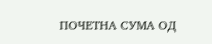ПОЧЕТНА СУМА ОД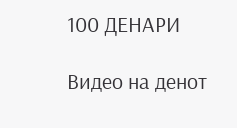100 ДЕНАРИ

Видео на денот